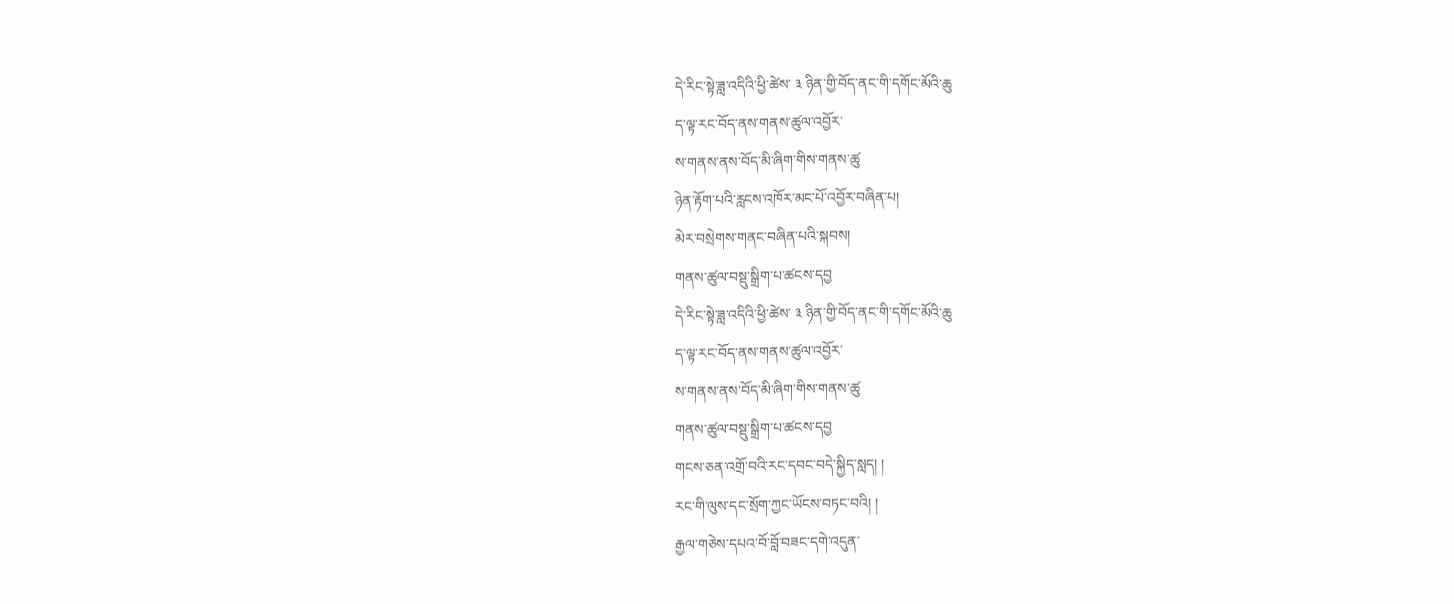དེ་རིང་སྟེ་ཟླ་འདིའི་ཕྱི་ཚེས་ ༣ ཉིན་གྱི་བོད་ནང་གི་དགོང་མོའི་ཆུ
ད་ལྟ་རང་བོད་ནས་གནས་ཚུལ་འབྱོར་
ས་གནས་ནས་བོད་མི་ཞིག་གིས་གནས་ཚུ
ཉེན་རྟོག་པའི་རླངས་འཁོར་མང་པོ་འབྱོར་བཞིན་པ།
མེར་བསྲེགས་གནང་བཞིན་པའི་སྐབས།
གནས་ཚུལ་བསྡུ་སྒྲིག་པ་ཚངས་དབྱ
དེ་རིང་སྟེ་ཟླ་འདིའི་ཕྱི་ཚེས་ ༣ ཉིན་གྱི་བོད་ནང་གི་དགོང་མོའི་ཆུ
ད་ལྟ་རང་བོད་ནས་གནས་ཚུལ་འབྱོར་
ས་གནས་ནས་བོད་མི་ཞིག་གིས་གནས་ཚུ
གནས་ཚུལ་བསྡུ་སྒྲིག་པ་ཚངས་དབྱ
གངས་ཅན་འགྲོ་བའི་རང་དབང་བདེ་སྐྱིད་སླད། །
རང་གི་ལུས་དང་སྲོག་ཀྱང་ཡོངས་བཏང་བའི། །
རྒྱལ་གཅེས་དཔའ་བོ་བློ་བཟང་དགེ་འདུན་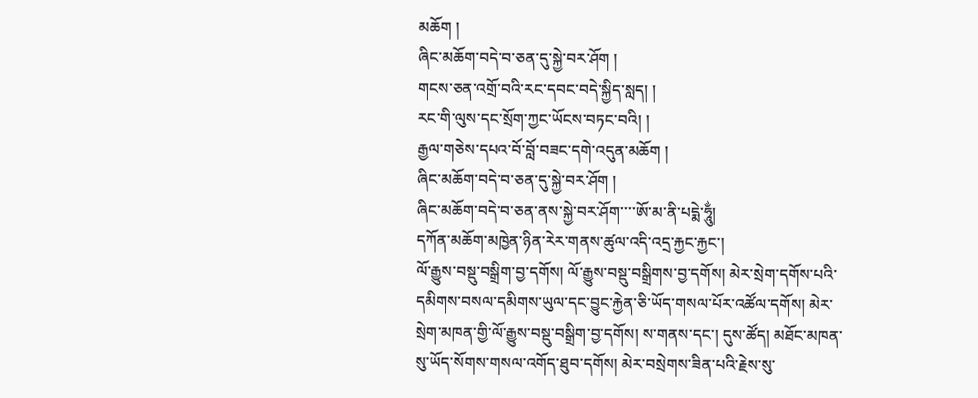མཆོག །
ཞིང་མཆོག་བདེ་བ་ཅན་དུ་སྐྱེ་བར་ཤོག །
གངས་ཅན་འགྲོ་བའི་རང་དབང་བདེ་སྐྱིད་སླད། །
རང་གི་ལུས་དང་སྲོག་ཀྱང་ཡོངས་བཏང་བའི། །
རྒྱལ་གཅེས་དཔའ་བོ་བློ་བཟང་དགེ་འདུན་མཆོག །
ཞིང་མཆོག་བདེ་བ་ཅན་དུ་སྐྱེ་བར་ཤོག །
ཞིང་མཆོག་བདེ་བ་ཅན་ནས་སྐྱེ་བར་ཤོག་་་་ཨོ་མ་ནི་པདྨེ་ཧཱུྂ།
དཀོན་མཆོག་མཁྱེན་ཉིན་རེར་གནས་ཚུལ་འདི་འདྲ་རྐྱང་རྐྱང་།
ལོ་རྒྱུས་བསྡུ་བསྒྲིག་བྱ་དགོས། ལོ་རྒྱུས་བསྡུ་བསྒྲིགས་བྱ་དགོས། མེར་སྲེག་དགོས་པའི་དམིགས་བསལ་དམིགས་ཡུལ་དང་བྱུང་རྐྱེན་ཅི་ཡོད་གསལ་པོར་འཚོལ་དགོས། མེར་སྲེག་མཁན་གྱི་ལོ་རྒྱུས་བསྡུ་བསྒྲིག་བྱ་དགོས། ས་གནས་དང་། དུས་ཚོད། མཐོང་མཁན་སུ་ཡོད་སོགས་གསལ་འགོད་ཐུབ་དགོས། མེར་བསྲེགས་ཟིན་པའི་རྗེས་སུ་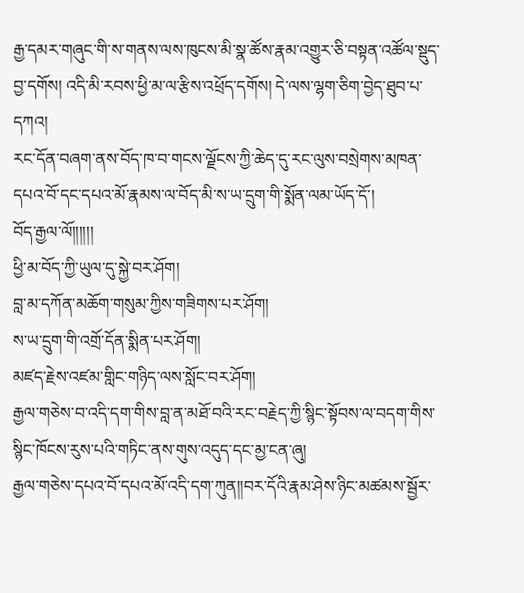རྒྱ་དམར་གཞུང་གི་ས་གནས་ལས་ཁུངས་མི་སྣ་ཚོས་རྣམ་འགྱུར་ཅི་བསྟན་འཚོལ་སྡུད་བྱ་དགོས། འདི་མི་རབས་ཕྱི་མ་ལ་རྩིས་འཕྲོད་དགོས། དེ་ལས་ལྷག་ཅིག་བྱེད་ཐུབ་པ་དཀའ།
རང་དོན་བཞག་ནས་བོད་ཁ་བ་གངས་ལྗོངས་ཀྱི་ཆེད་དུ་རང་ལུས་བསྲེགས་མཁན་དཔའ་བོ་དང་དཔའ་མོ་རྣམས་ལ་བོད་མི་ས་ཡ་དྲུག་གི་སྨོན་ལམ་ཡོད་དོ་།
བོད་རྒྱལ་ལོ།།།།།།
ཕྱི་མ་བོད་ཀྱི་ཡུལ་དུ་སྐྱེ་བར་ཤོག།
བླ་མ་དཀོན་མཆོག་གསུམ་ཀྱིས་གཟིགས་པར་ཤོག།
ས་ཡ་དྲུག་གི་འགྲོ་དོན་སྨིན་པར་ཤོག།
མཛད་རྗེས་འཛམ་གླིང་གཉིད་ལས་སློང་བར་ཤོག།
རྒྱལ་གཅེས་བ་འདི་དག་གིས་བླ་ན་མཐོ་བའི་རང་བརྗེད་ཀྱི་སྙིང་སྟོབས་ལ་བདག་གིས་སྙིང་ཁོངས་རུས་པའི་གཏིང་ནས་གུས་འདུད་དང་མྱ་ངན་ཞུ།
རྒྱལ་གཅེས་དཔའ་བོ་དཔའ་མོ་འདི་དག་ཀུན།།བར་དོའི་རྣམ་ཤེས་ཉིང་མཚམས་སྦྱོར་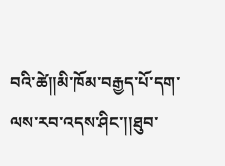བའི་ཚེ།།མི་ཁོམ་བརྒྱད་པོ་དག་ལས་རབ་འདས་ཤིང་།།ཐུབ་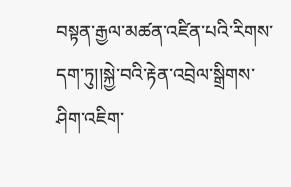བསྟན་རྒྱལ་མཚན་འཛིན་པའི་རིགས་དག་ཏུ།།སྐྱེ་བའི་རྟེན་འབྲེལ་སྒྲིགས་ཤིག་འཇིག་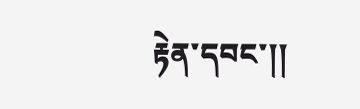རྟེན་དབང་།།